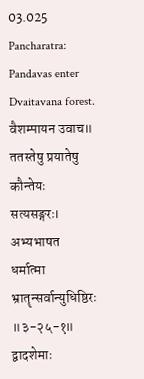03.025
Pancharatra: Pandavas enter Dvaitavana forest.
वैशम्पायन उवाच॥
ततस्तेषु प्रयातेषु कौन्तेयः सत्यसङ्गरः। अभ्यभाषत धर्मात्मा भ्रातॄन्सर्वान्युधिष्ठिरः ॥३-२५-१॥
द्वादशेमाः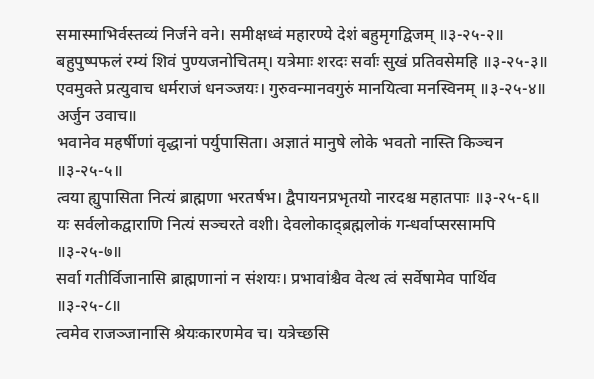समास्माभिर्वस्तव्यं निर्जने वने। समीक्षध्वं महारण्ये देशं बहुमृगद्विजम् ॥३-२५-२॥
बहुपुष्पफलं रम्यं शिवं पुण्यजनोचितम्। यत्रेमाः शरदः सर्वाः सुखं प्रतिवसेमहि ॥३-२५-३॥
एवमुक्ते प्रत्युवाच धर्मराजं धनञ्जयः। गुरुवन्मानवगुरुं मानयित्वा मनस्विनम् ॥३-२५-४॥
अर्जुन उवाच॥
भवानेव महर्षीणां वृद्धानां पर्युपासिता। अज्ञातं मानुषे लोके भवतो नास्ति किञ्चन ॥३-२५-५॥
त्वया ह्युपासिता नित्यं ब्राह्मणा भरतर्षभ। द्वैपायनप्रभृतयो नारदश्च महातपाः ॥३-२५-६॥
यः सर्वलोकद्वाराणि नित्यं सञ्चरते वशी। देवलोकाद्ब्रह्मलोकं गन्धर्वाप्सरसामपि ॥३-२५-७॥
सर्वा गतीर्विजानासि ब्राह्मणानां न संशयः। प्रभावांश्चैव वेत्थ त्वं सर्वेषामेव पार्थिव ॥३-२५-८॥
त्वमेव राजञ्जानासि श्रेयःकारणमेव च। यत्रेच्छसि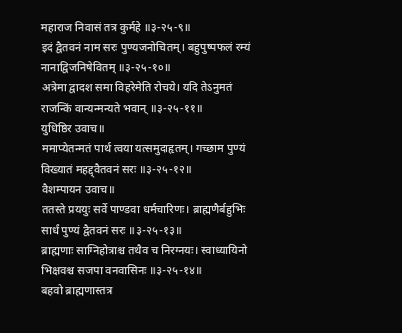महाराज निवासं तत्र कुर्महे ॥३-२५-९॥
इदं द्वैतवनं नाम सरः पुण्यजनोचितम्। बहुपुष्पफलं रम्यं नानाद्विजनिषेवितम् ॥३-२५-१०॥
अत्रेमा द्वादश समा विहरेमेति रोचये। यदि तेऽनुमतं राजन्किं वान्यन्मन्यते भवान् ॥३-२५-११॥
युधिष्ठिर उवाच॥
ममाप्येतन्मतं पार्थ त्वया यत्समुदाहृतम्। गच्छाम पुण्यं विख्यातं महद्द्वैतवनं सरः ॥३-२५-१२॥
वैशम्पायन उवाच॥
ततस्ते प्रययुः सर्वे पाण्डवा धर्मचारिणः। ब्राह्मणैर्बहुभिः सार्धं पुण्यं द्वैतवनं सरः ॥३-२५-१३॥
ब्राह्मणाः साग्निहोत्राश्च तथैव च निरग्नयः। स्वाध्यायिनो भिक्षवश्च सजपा वनवासिनः ॥३-२५-१४॥
बहवो ब्राह्मणास्तत्र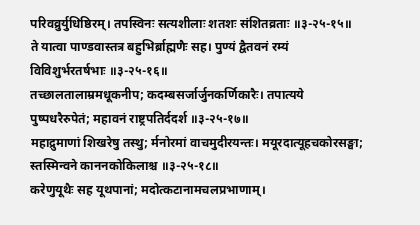परिवव्रुर्युधिष्ठिरम्। तपस्विनः सत्यशीलाः शतशः संशितव्रताः ॥३-२५-१५॥
ते यात्वा पाण्डवास्तत्र बहुभिर्ब्राह्मणैः सह। पुण्यं द्वैतवनं रम्यं विविशुर्भरतर्षभाः ॥३-२५-१६॥
तच्छालतालाम्रमधूकनीप; कदम्बसर्जार्जुनकर्णिकारैः। तपात्यये पुष्पधरैरुपेतं; महावनं राष्ट्रपतिर्ददर्श ॥३-२५-१७॥
महाद्रुमाणां शिखरेषु तस्थु; र्मनोरमां वाचमुदीरयन्तः। मयूरदात्यूहचकोरसङ्घा; स्तस्मिन्वने काननकोकिलाश्च ॥३-२५-१८॥
करेणुयूथैः सह यूथपानां; मदोत्कटानामचलप्रभाणाम्।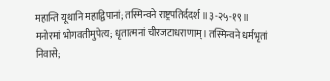महान्ति यूथानि महाद्विपानां; तस्मिन्वने राष्ट्रपतिर्ददर्श ॥३-२५-१९॥
मनोरमां भोगवतीमुपेत्य; धृतात्मनां चीरजटाधराणाम्। तस्मिन्वने धर्मभृतां निवासे;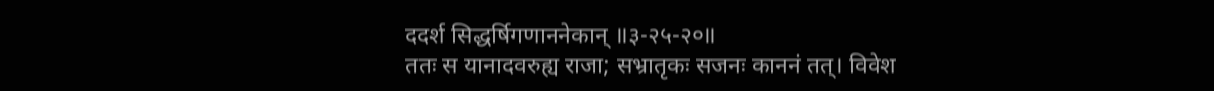ददर्श सिद्धर्षिगणाननेकान् ॥३-२५-२०॥
ततः स यानादवरुह्य राजा; सभ्रातृकः सजनः काननं तत्। विवेश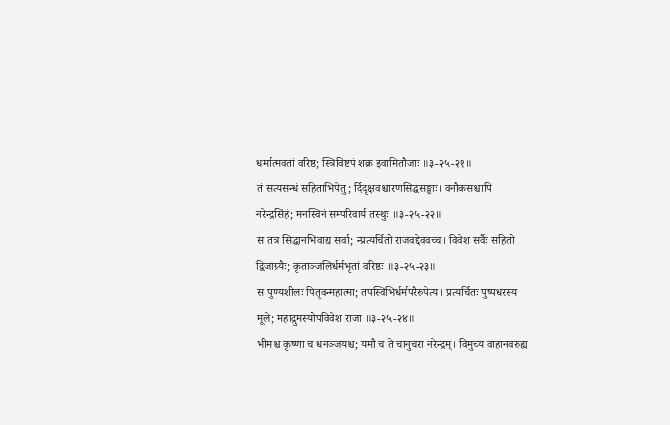धर्मात्मवतां वरिष्ठ; स्त्रिविष्टपं शक्र इवामितौजाः ॥३-२५-२१॥
तं सत्यसन्धं सहिताभिपेतु; र्दिदृक्षवश्चारणसिद्धसङ्घाः। वनौकसश्चापि नरेन्द्रसिंहं; मनस्विनं सम्परिवार्य तस्थुः ॥३-२५-२२॥
स तत्र सिद्धानभिवाद्य सर्वा; न्प्रत्यर्चितो राजवद्देववच्च। विवेश सर्वैः सहितो द्विजाग्र्यैः; कृताञ्जलिर्धर्मभृतां वरिष्ठः ॥३-२५-२३॥
स पुण्यशीलः पितृवन्महात्मा; तपस्विभिर्धर्मपरैरुपेत्य। प्रत्यर्चितः पुष्पधरस्य मूले; महाद्रुमस्योपविवेश राजा ॥३-२५-२४॥
भीमश्च कृष्णा च धनञ्जयश्च; यमौ च ते चानुचरा नरेन्द्रम्। विमुच्य वाहानवरुह्य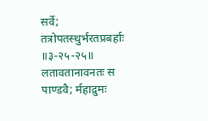सर्वे; तत्रोपतस्थुर्भरतप्रबर्हाः ॥३-२५-२५॥
लतावतानावनतः स पाण्डवै; र्महाद्रुमः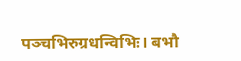पञ्चभिरुग्रधन्विभिः। बभौ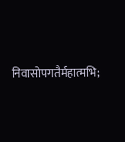निवासोपगतैर्महात्मभि;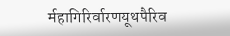र्महागिरिर्वारणयूथपैरिव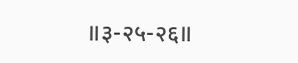॥३-२५-२६॥